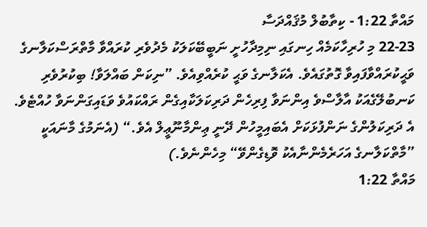މައްތާ 1:22 - ކިތާބުލް މުޤައްދަސާ
22-23 މި ހުރިހާކަމެއް ހިނގައި ނިމިދާހުށީ ނަބީބޭކަލަކު މެދުވެރި ކުރައްވާ މާތްރަސްކަލާނގެ ވަޙީކުރައްވާފައިވާ ގޮތުގައެވެ. އެކަލާނގެ ވަޙީ ކުރެއްވިއެވެ. ”ނިކަން ބައްލަވާ! ބިކުރުވެރި ކަނބުލޭގެއަކު އާލާސްވެ އިންނަވާ ފިރިހެން ދަރިކަލަކާއިގެން ރައްކައުވެ ވަޑައިގަންނަވާ ހުއްޓެވެ. އެ ދަރިކަލުންގެ ނަންފުޅަކަށް އެބައިމީހުން ދޭނީ ޢިންމާނޫޢީލް އެވެ.“ (އެނަމުގެ މާނައަކީ ”މާތްކަލާނގެ އަހަރެމެންނާއެކު ވޮޑިގެންވޭ“ މިހެންނެވެ.)
މައްތާ 1:22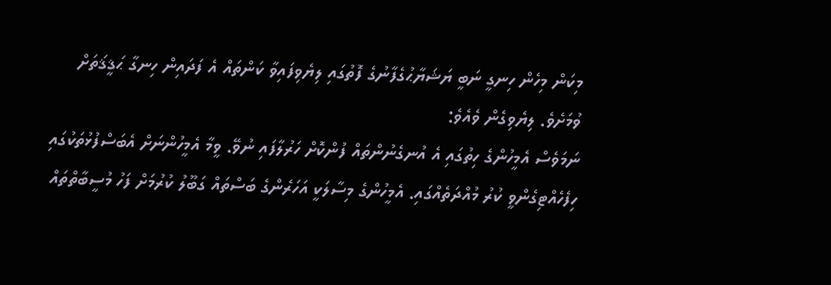މިކަން މިހެން ހިނގީ ނަބީ ޔަޝަޔާޙުގެފާނުގެ ފޮތުގައި ލިޔެވިފައިވާ ކަންތައް އެ ފަދައިން ހިނގާ ޙަޤީޤަތަށް ވުމަށެވެ. ލިޔެވިގެން ވެއެވެ:
ނަމަވެސް އެމީހުންގެ ހިތުގައި އެ އުނގެނުންތައް ފުންކޮށް ހަރުލާފައި ނުވޭ. ވީމާ އެމީހުންނަށް އެބަސްފުޅުތަކުގައި ހިފެހެއްޓިގެންވީ ކުރު މުއްދަތެއްގައި. އެމީހުންގެ މިސާލަކީ އަހަރެންގެ ބަސްތައް ގަބޫލު ކުރުމަށް ފަހު މުސީބާތްތައް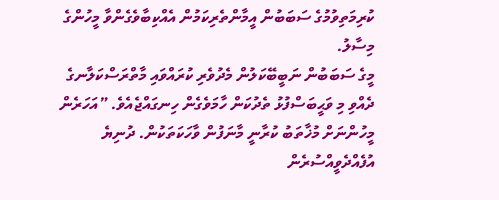ކުރިމަތިވުމުގެ ސަބަބުން އީމާންތެރިކަމުން އެއްކިބާވެގެންވާ މީހުންގެ މިސާލު.
މީގެ ސަބަބުން ނަބީބޭކަލުން މެދުވެރި ކުރައްވައި މާތްރަސްކަލާނގެ ދެއްވި މި ވަޙީބަސްފުޅު ތެދުކަން ހާމަވެގެން ހިނގައްޖެއެވެ. ”އަހަރެން މީހުންނަށް މުޚާތަބު ކުރާނީ މާނަފުން ވާހަކަތަކުން. ދުނިޔެ އުފެއްދެވީއްސުރެން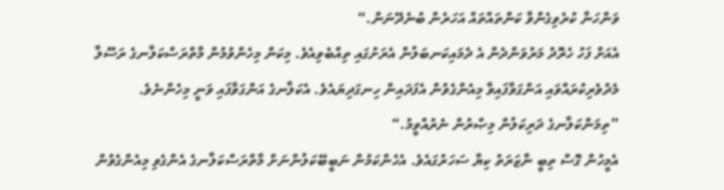ވަންހަނާ ކުރެވިގެންވާ ކަންތައްތައް އަހަރެން ބުނެދޭނަން.“
އެއަށް ފަހު ހެރޮދު މަރުވަންދެން އެ ދެމައިކަނބަލުން އެރަށުގައި ތިއްބެވިއެވެ. މިކަން މިހެންވުމުން މާތްރަސްކަލާނގެ ރަސޫލާ މެދުވެރިކުރައްވައި އަންގަވާފައިވާ މިއެންގެވުން އެފަދައިން ހިނގަދިޔައެވެ. އެކަލާނގެ އަންގަވާފައި ވަނީ މިހެންނެވެ. ”ތިމަންކަލާނގެ ދަރިކަލުން މިޞްރުން ނެރުއްވީމު.“
އެމީހުން ގޮސް ތިބީ ނާޒަރަތު ކިޔާ ސަހަރުގައެވެ. އެހެންކަމުން ނަބީބޭކަލުންނަށް މާތްރަސްކަލާނގެ އެންގެވި މިއެންގެވުން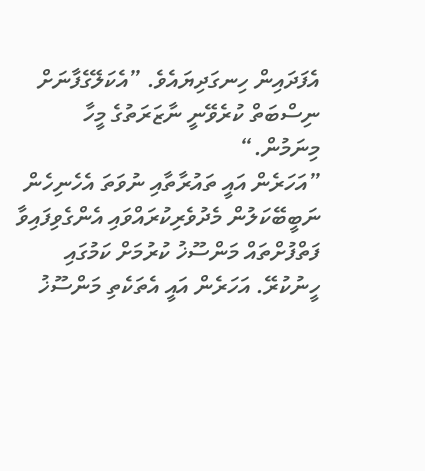އެފަދައިން ހިނގަދިޔައެވެ. ”އެކަލޭގެފާނަށް ނިސްބަތް ކުރެވޭނީ ނާޒަރަތުގެ މީހާ މިނަމުން.“
”އަހަރެން އައީ ތައުރާތާއި ނުވަތަ އެހެނިހެން ނަބީބޭކަލުން މެދުވެރިކުރައްވައި އެންގެވިފައިވާ ފަތްފުށްތައް މަންސޫޚު ކުރުމަށް ކަމުގައި ހީނުކުރޭ. އަހަރެން އައީ އެތަކެތި މަންސޫޚު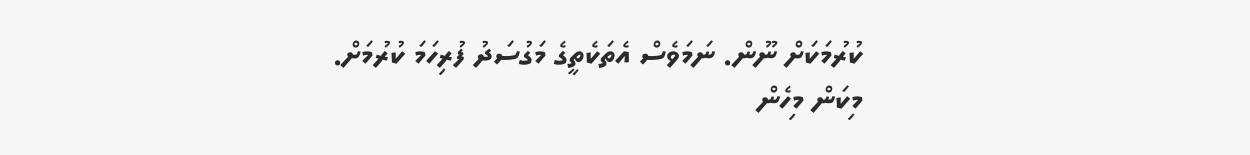ކުރުމަކަށް ނޫން. ނަމަވެސް އެތަކެތީގެ މަގުސަދު ފުރިހަމަ ކުރުމަށް.
މިކަން މިހެން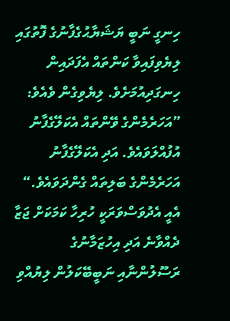ހިނގީ ނަބީ ޔަޝަޔާޙުގެފާނުގެ ފޮތުގައި ލިޔެވިފައިވާ ކަންތައް އެފަދައިން ހިނގަދިއުމަށެވެ. ލިޔެވިގެން ވެއެވެ: ”އަހަރެމެންގެ ވޭންތައް އެކަލޭގެފާނު އުފުއްލަވައެވެ. އަދި އެކަލޭގެފާނު އަހަރެމެންގެ ބަލިތައް ގެންދަވައެވެ.“
އެއީ އެދުވަސްވަރަކީ ހުރިހާ ކަމަކަށް ޖަޒާ ދެއްވާނެ އަދި އިހުޒަމާނުގެ ރަސޫލުންނާއި ނަބީބޭކަލުން ލިޔުއްވި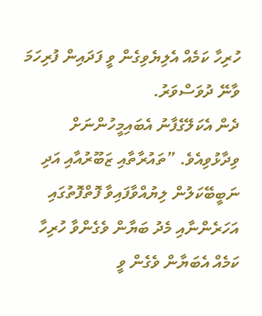ހުރިހާ ކަމެއް އެލިޔެވިގެން ވީ ފަދައިން ފުރިހަމަ ވާނޭ ދުވަސްވަރު.
ދެން އެކަލޭގެފާނު އެބައިމީހުންނަށް ވިދާޅުވިއެވެ. ”ތައުރާތާއި ޒަބޫރުއާއި އަދި ނަބީބޭކަލުން ލިޔުއްވާފައިވާ ފޮތްފޮތުގައި އަހަރެންނާއި މެދު ބަޔާން ވެގެންވާ ހުރިހާ ކަމެއް އެބަޔާން ވެގެން ވީ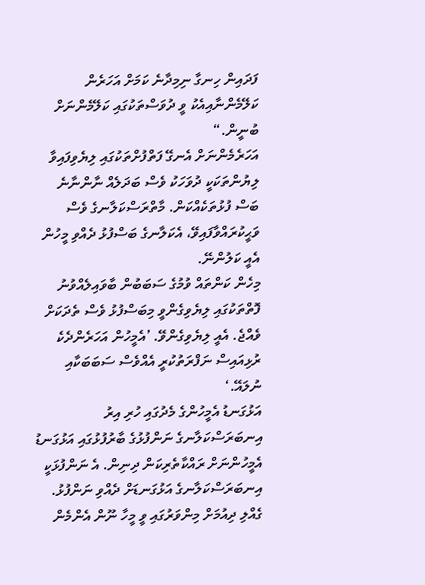ފަދައިން ހިނގާ ނިމިދާނެ ކަމަށް އަހަރެން ކަލޭމެންނާއިއެކު ވީ ދުވަސްތަކުގައި ކަލޭމެންނަށް ބުނީން.“
އަހަރެމެންނަށް އެނގޭ ފަތްފުށްތަކުގައި ލިޔެވިފައިވާ ލިޔުންތަކަކީ ދުވަހަކު ވެސް ބަދަލެއް ނާންނާނެ ބަސް ފުޅުތަކެއްކަން. މާތްރަސްކަލާނގެ ވެސް ވަޙީކުރައްވާފައިވޭ، އެކަލާނގެ ބަސްފުޅު ދެއްވި މީހުން އެއީ ކަލުންނޭ.
މިހެން ކަންތައް ވުމުގެ ސަބަބުން ބާވައިލެއްވުނު ފޮތްތަކުގައި ލިޔެވިގެންވީ މިބަސްފުޅު ވެސް ތެދަކަށް ވެއްޖެ. އެއީ ލިޔެވިގެންވޭ. ’އެމީހުން އަހަރެންދެކެ ރުޅިއައިސް ނަފްރަތުކުރީ އެއްވެސް ސަބަބަކާއި ނުލައޭ.‘
އަޅުގަނޑު އެމީހުންގެ މެދުގައި ހުރި އިރު އިނބަރަސްކަލާނގެ ނަންފުޅުގެ ބާރުފުޅުގައި އަޅުގަނޑު އެމީހުންނަށް ރައްކާތެރިކަން ދިނިން. އެ ނަންފުޅަކީ އިނބަރަސްކަލާނގެ އަޅުގަނޑަށް ދެއްވި ނަންފުޅު. ގެއްލި ދިއުމަށް މިންވަރުގައި ވީ މީހާ ނޫން އެންމެން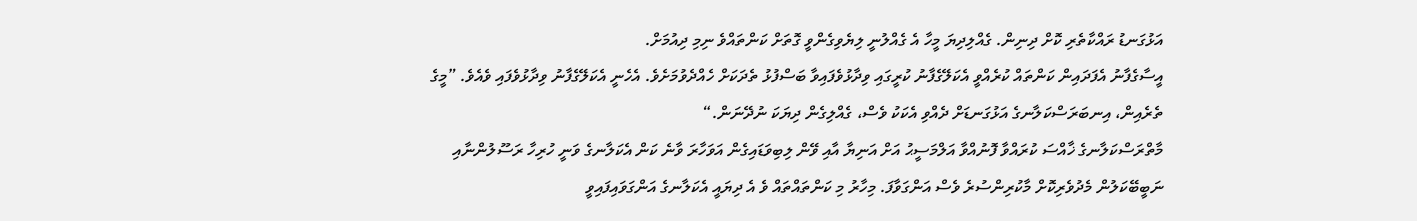އަޅުގަނޑު ރައްކާތެރި ކޮށް ދިނިން. ގެއްލިދިޔަ މީހާ އެ ގެއްލުނީ ލިޔެވިގެންވީ ގޮތަށް ކަންތައްވެ ނިމި ދިއުމަށް.
އީސާގެފާނު އެފަދައިން ކަންތައް ކުރެއްވީ އެކަލޭގެފާނު ކުރީގައި ވިދާޅުވެފައިވާ ބަސްފުޅު ތެދަކަށް ހެއްދެވުމަށެވެ. އެހެނީ އެކަލޭގެފާނު ވިދާޅުވެފައި ވެއެވެ. ”މީގެ ތެރެއިން، އިނބަރަސްކަލާނގެ އަޅުގަނޑަށް ދެއްވި އެކަކު ވެސް، ގެއްލިގެން ދިޔަކަ ނުދޭނަން.“
މާތްރަސްކަލާނގެ ޚާއްސަ ކުރައްވާ ފޮނުއްވާ އަލްމަސީޙު އަށް އަނިޔާ އާއި ވޭން ލިބިވަޑައިގެން އަވަހާރަ ވާނެ ކަން އެކަލާނގެ ވަނީ ހުރިހާ ރަސޫލުންނާއި ނަބީބޭކަލުން މެދުވެރިކޮށް މާކުރިންސުރެ ވެސް އަންގަވާފަ. މިހާރު މި ކަންތައްތައް ވެ އެ ދިޔައީ އެކަލާނގެ އަންގަވައިފައިވީ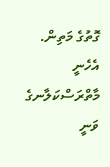ގޮތުގެ މަތިން.
އެހެނީ މާތްރަސްކަލާނގެ ވަނީ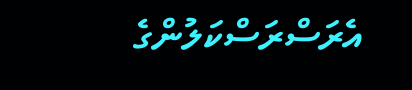އެރަސްރަސްކަލުންގެ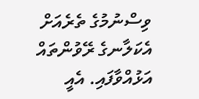ވިސްނުމުގެ ތެރެއަށް އެކަލާނގެ ރޭވުންތައް އަޅުއްވާފައި. އެއީ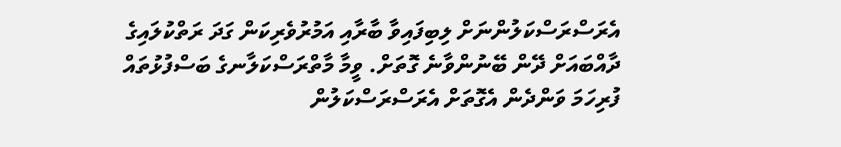އެރަސްރަސްކަލުންނަށް ލިބިފައިވާ ބާރާއި އަމުރުވެރިކަން ގަދަ ރަތްކުލައިގެ ދާއްބައަށް ދޭން ބޭނުންވާނެ ގޮތަށް. ވީމާ މާތްރަސްކަލާނގެ ބަސްފުޅުތައް ފުރިހަމަ ވަންދެން އެގޮތަށް އެރަސްރަސްކަލުން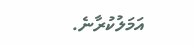އަމަލުކުރާނެ.